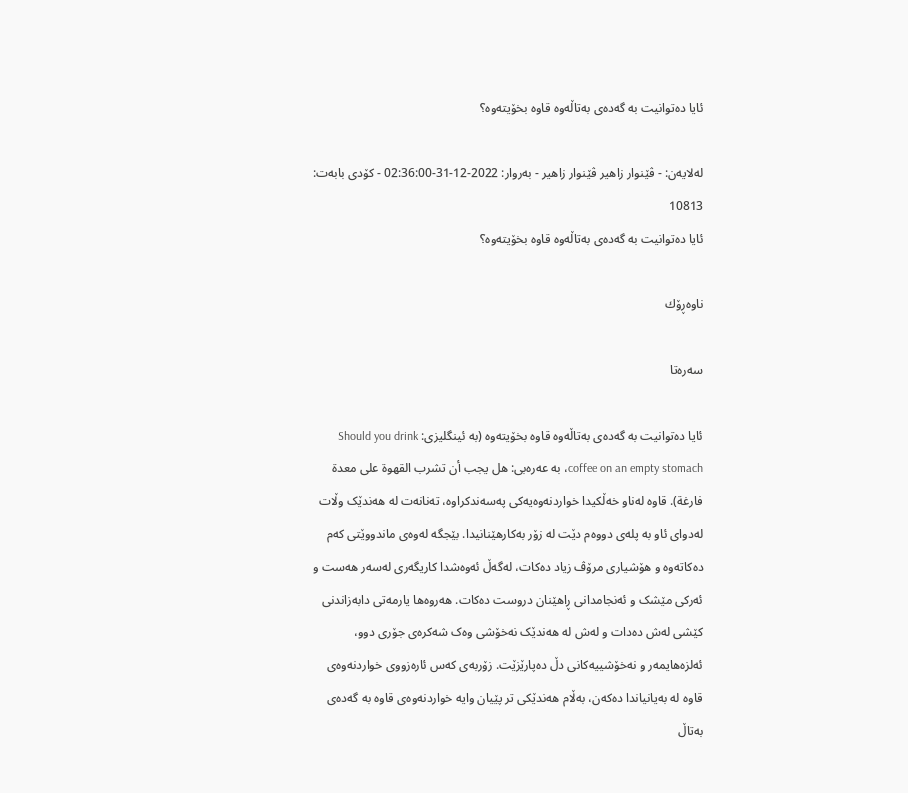ئایا دەتوانیت بە گەدەی بەتاڵەوە قاوە بخۆیتەوە؟

له‌لایه‌ن: - ڤێنوار زاهیر ڤێنوار زاهیر - به‌روار: 2022-12-31-02:36:00 - کۆدی بابەت: 10813
ئایا دەتوانیت بە گەدەی بەتاڵەوە قاوە بخۆیتەوە؟

ناوه‌ڕۆك

سەرەتا

ئایا دەتوانیت بە گەدەی بەتاڵەوە قاوە بخۆیتەوە (بە ئینگلیزی: Should you drink coffee on an empty stomach، بە عەرەبی: هل يجب أن تشرب القهوة على معدة فارغة). قاوە لەناو خەڵکیدا خواردنەوەیەکی پەسەندکراوە، تەنانەت لە هەندێک وڵات لەدوای ئاو بە پلەی دووەم دێت لە زۆر بەکارهێنانیدا. بێجگە لەوەی ماندووێتی کەم دەکاتەوە و هۆشیاری مرۆڤ زیاد دەکات، لەگەڵ ئەوەشدا کاریگەری لەسەر هەست و ئەرکی مێشک و ئەنجامدانی ڕاهێنان دروست دەکات. هەروەها یارمەتی دابەزاندنی کێشی لەش دەدات و لەش لە هەندێک نەخۆشی وەک شەکرەی جۆری دوو، ئەلزەهایمەر و نەخۆشییەکانی دڵ دەپارێزێت. زۆربەی کەس ئارەزووی خواردنەوەی قاوە لە بەیانیاندا دەکەن، بەڵام هەندێکی تر پێیان وایە خواردنەوەی قاوە بە گەدەی بەتاڵ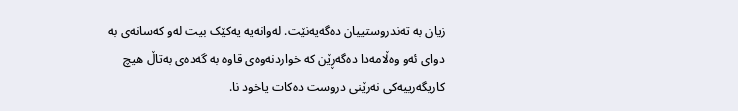زیان بە تەندروستییان دەگەیەنێت. لەوانەیە یەکێک بیت لەو کەسانەی بە دوای ئەو وەڵامەدا دەگەڕێن کە خواردنەوەی قاوە بە گەدەی بەتاڵ هیچ کاریگەرییەکی نەرێنی دروست دەکات یاخود نا.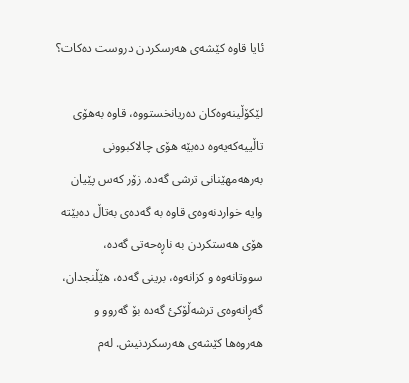ئایا قاوە کێشەی هەرسکردن دروست دەکات؟

لێکۆڵینەوەکان دەریانخستووە، قاوە بەهۆی تاڵییەکەیەوە دەبێە هۆی چالاکبوونی بەرهەمهێنانی ترشی گەدە. زۆر کەس پێیان وایە خواردنەوەی قاوە بە گەدەی بەتاڵ دەبێتە هۆی هەستکردن بە ناڕەحەتی گەدە، سووتانەوە و کزانەوە، برینی گەدە، هێڵنجدان، گەڕانەوەی ترشەڵۆکئ گەدە بۆ گەروو و هەروەها کێشەی هەرسکردنیش. لەم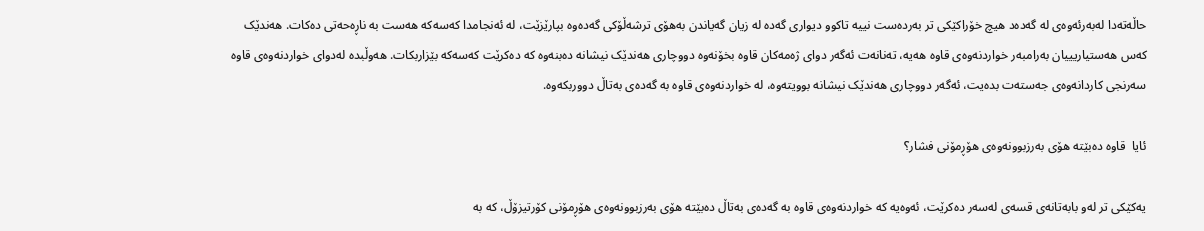حاڵەتەدا لەبەرئەوەی لە گەدەد هیچ خۆراکێکی تر بەردەست نییە تاکوو دیواری گەدە لە زیان گەیاندن بەهۆی ترشەڵۆکی گەدەوە بپارێزێت، لە ئەنجامدا کەسەکە هەست بە ناڕەحەتی دەکات. هەندێک کەس هەستیاریییان بەرامبەر خواردنەوەی قاوە هەیە، تەنانەت ئەگەر دوای ژەمەکان قاوە بخۆنەوە دووچاری هەندێک نیشانە دەبنەوە کە دەکرێت کەسەکە بێزاربکات. هەوڵبدە لەدوای خواردنەوەی قاوە سەرنجی کاردانەوەی جەستەت بدەیت، ئەگەر دووچاری هەندێک نیشانە بوویتەوە، لە خواردنەوەی قاوە بە گەدەی بەتاڵ دووربکەوە.

ئایا  قاوە دەبێتە هۆی بەرزبوونەوەی هۆڕمۆنی فشار؟

یەکێکی تر لەو بابەتانەی قسەی لەسەر دەکرێت، ئەوەیە کە خواردنەوەی قاوە بە گەدەی بەتاڵ دەبێتە هۆی بەرزبوونەوەی هۆڕمۆنی کۆرتیزۆڵ، کە بە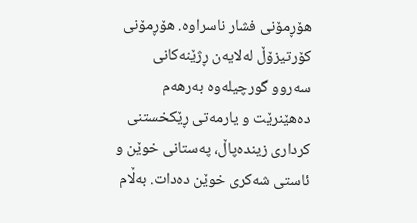هۆڕمۆنی فشار ناسراوە. هۆڕمۆنی کۆرتیزۆڵ لەلایەن ڕژێنەکانی سەروو گورچیلەوە بەرهەم دەهێنرێت و یارمەتی ڕێکخستنی کرداری زیندەپاڵ، پەستانی خوێن و ئاستی شەکری خوێن دەدات. بەڵام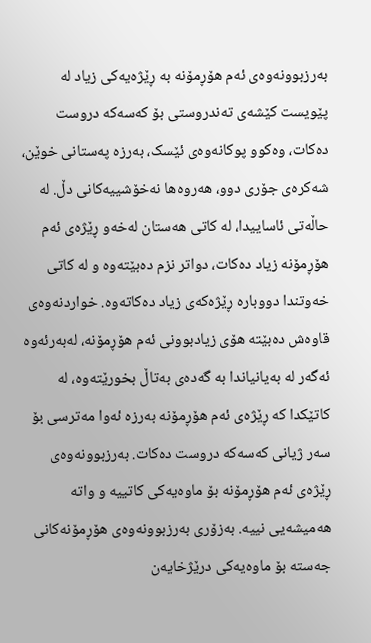بەرزبوونەوەی ئەم هۆڕمۆنە بە ڕێژەیەکی زیاد لە پێویست کێشەی تەندروستی بۆ کەسەکە دروست دەکات، وەکوو پوکانەوەی ئێسک، بەرزە پەستانی خوێن، شەکرەی جۆری دوو، هەروەها نەخۆشییەکانی دڵ. لە حاڵەتی ئاساییدا، لە کاتی هەستان لەخەو ڕێژەی ئەم هۆڕمۆنە زیاد دەکات، دواتر نزم دەبێتەوە و لە کاتی خەوتندا دووبارە ڕێژەکەی زیاد دەکاتەوە. خواردنەوەی قاوەش دەبێتە هۆی زیادبوونی ئەم هۆڕمۆنە، لەبەرئەوە ئەگەر لە بەیانیاندا بە گەدەی بەتاڵ بخورێتەوە، لە کاتێکدا کە ڕێژەی ئەم هۆڕمۆنە بەرزە ئەوا مەترسی بۆ سەر ژیانی کەسەکە دروست دەکات. بەرزبوونەوەی ڕێژەی ئەم هۆڕمۆنە بۆ ماوەیەکی کاتییە و واتە هەمیشەیی نییە. بەزۆری بەرزبوونەوەی هۆڕمۆنەکانی جەستە بۆ ماوەیەکی درێژخایەن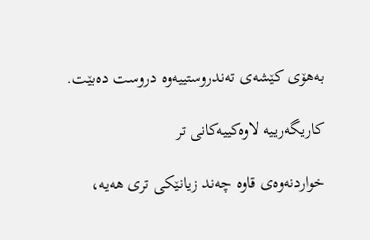بەهۆی کێشەی تەندروستییەوە دروست دەبێت.

کاریگەرییە لاوەکییەکانی تر

خواردنەوەی قاوە چەند زیانێکی تری هەیە،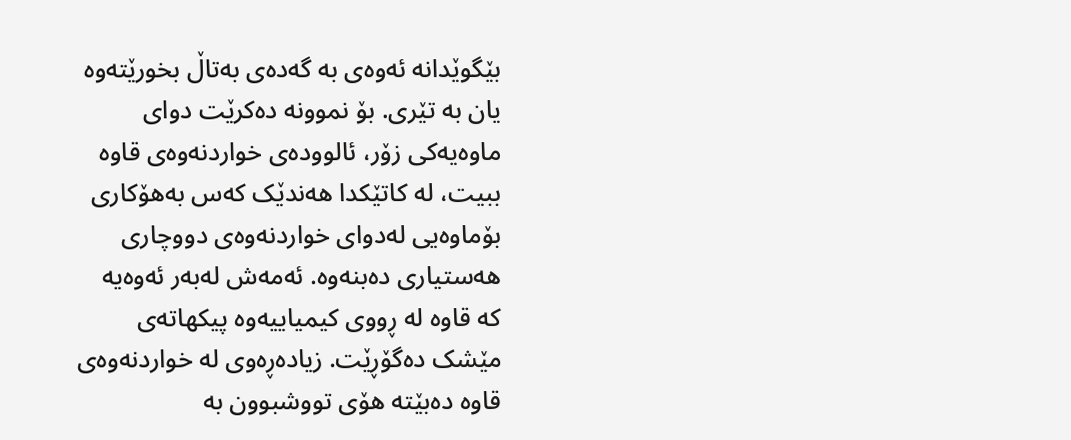بێگوێدانە ئەوەی بە گەدەی بەتاڵ بخورێتەوە یان بە تێری. بۆ نموونە دەکرێت دوای ماوەیەکی زۆر، ئالوودەی خواردنەوەی قاوە ببیت، لە کاتێکدا هەندێک کەس بەهۆکاری بۆماوەیی لەدوای خواردنەوەی دووچاری هەستیاری دەبنەوە. ئەمەش لەبەر ئەوەیە کە قاوە لە ڕووی کیمیاییەوە پیکهاتەی مێشک دەگۆڕێت. زیادەڕەوی لە خواردنەوەی قاوە دەبێتە هۆی تووشبوون بە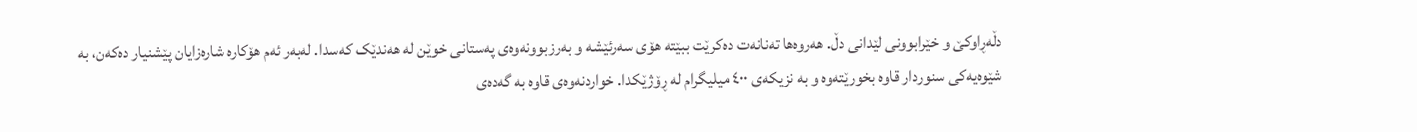دڵەڕاوکێ و خێرابوونی لێدانی دڵ. هەروەها تەنانەت دەکرێت ببێتە هۆی سەرئێشە و بەرزبوونەوەی پەستانی خوێن لە هەندێک کەسدا. لەبەر ئەم هۆکارە شارەزایان پێشنیار دەکەن، بە شێوەیەکی سنوردار قاوە بخورێتەوە و بە نزیکەی ٤٠٠ میلیگرام لە ڕۆژێکدا. خواردنەوەی قاوە بە گەدەی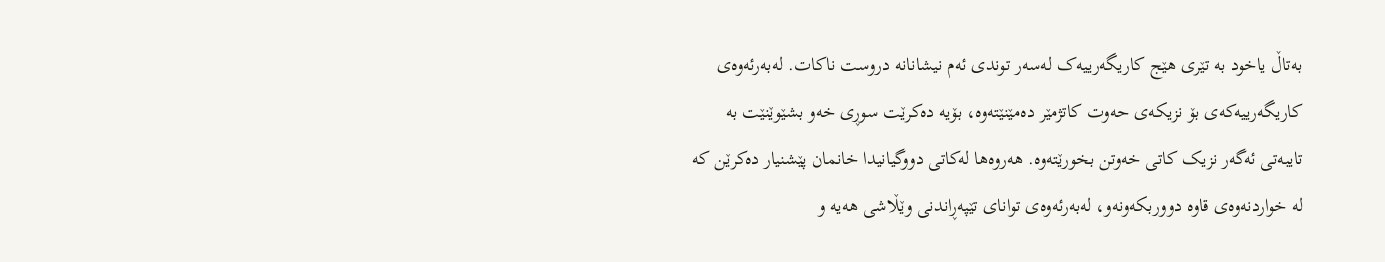بەتاڵ یاخود بە تێری هێج کاریگەرییەک لەسەر توندی ئەم نیشانانە دروست ناکات. لەبەرئەوەی کاریگەرییەکەی بۆ نزیکەی حەوت کاتژمێر دەمێنێتەوە، بۆیە دەکرێت سوڕی خەو بشێوێنێت بە تایبەتی ئەگەر نزیک کاتی خەوتن بخورێتەوە. هەروەها لەکاتی دووگیانیدا خانمان پێشنیار دەکرێن کە لە خواردنەوەی قاوە دووربکەونەو، لەبەرئەوەی توانای تێپەڕاندنی وێڵاشی هەیە و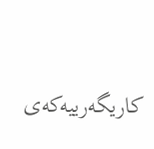کاریگەرییەکەی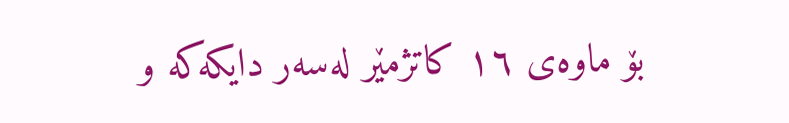بۆ ماوەی ١٦ کاتژمێر لەسەر دایکەکە و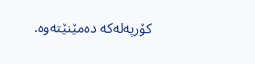کۆرپەلەکە دەمێنێتەوە.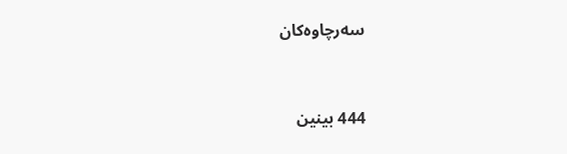سەرچاوەکان



444 بینین